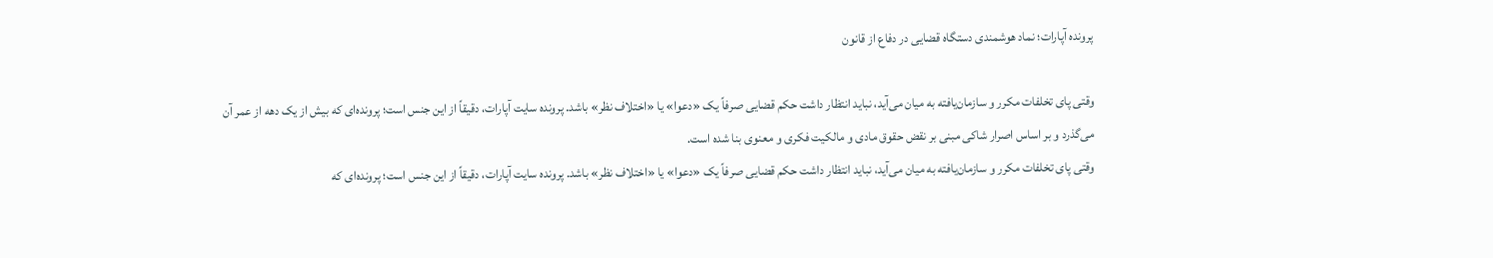پرونده آپارات؛ نماد هوشمندی دستگاه قضایی در دفاع از قانون

وقتی پای تخلفات مکرر و سازمان‌یافته به میان می‌آید، نباید انتظار داشت حکم قضایی صرفاً یک «دعوا» یا «اختلاف نظر» باشد. پرونده سایت آپارات، دقیقاً از این جنس است؛ پرونده‌ای که بیش از یک دهه از عمر آن می‌گذرد و بر اساس اصرار شاکی مبنی بر نقض حقوق مادی و مالکیت فکری و معنوی بنا شده است.
وقتی پای تخلفات مکرر و سازمان‌یافته به میان می‌آید، نباید انتظار داشت حکم قضایی صرفاً یک «دعوا» یا «اختلاف نظر» باشد. پرونده سایت آپارات، دقیقاً از این جنس است؛ پرونده‌ای که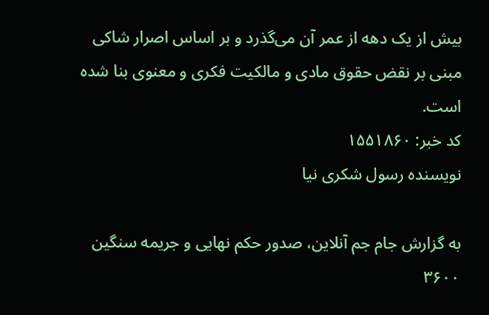بیش از یک دهه از عمر آن می‌گذرد و بر اساس اصرار شاکی مبنی بر نقض حقوق مادی و مالکیت فکری و معنوی بنا شده است.
کد خبر: ۱۵۵۱۸۶۰
نویسنده رسول شکری نیا

به گزارش جام جم آنلاین، صدور حکم نهایی و جریمه سنگین ۳۶۰۰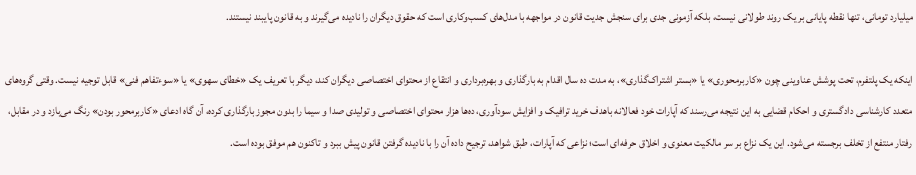میلیارد تومانی، تنها نقطه پایانی بر یک روند طولانی نیست، بلکه آزمونی جدی برای سنجش جدیت قانون در مواجهه با مدل‌های کسب‌وکاری است که حقوق دیگران را نادیده می‌گیرند و به قانون پایبند نیستند.

اینکه یک پلتفرم، تحت پوشش عناوینی چون «کاربرمحوری» یا «بستر اشتراک‌گذاری»، به مدت ده سال اقدام به بارگذاری و بهره‌برداری و انتقاع از محتوای اختصاصی دیگران کند، دیگر با تعریف یک «خطای سهوی» یا «سوءتفاهم فنی» قابل توجیه نیست. وقتی گروه‌های متعدد کارشناسی دادگستری و احکام قضایی به این نتیجه می‌رسند که آپارات خود فعالانه باهدف خرید ترافیک و افزایش سودآوری، ده‌ها هزار محتوای اختصاصی و تولیدی صدا و سیما را بدون مجوز بارگذاری کرده، آن گاه ادعای «کاربرمحور بودن» رنگ می‌بازد و در مقابل، رفتار منتفع از تخلف برجسته می‌شود. این یک نزاع بر سر مالکیت معنوی و اخلاق حرفه‌ای است؛ نزاعی که آپارات، طبق شواهد، ترجیح داده آن را با نادیده گرفتن قانون پیش ببرد و تاکنون هم موفق بوده است.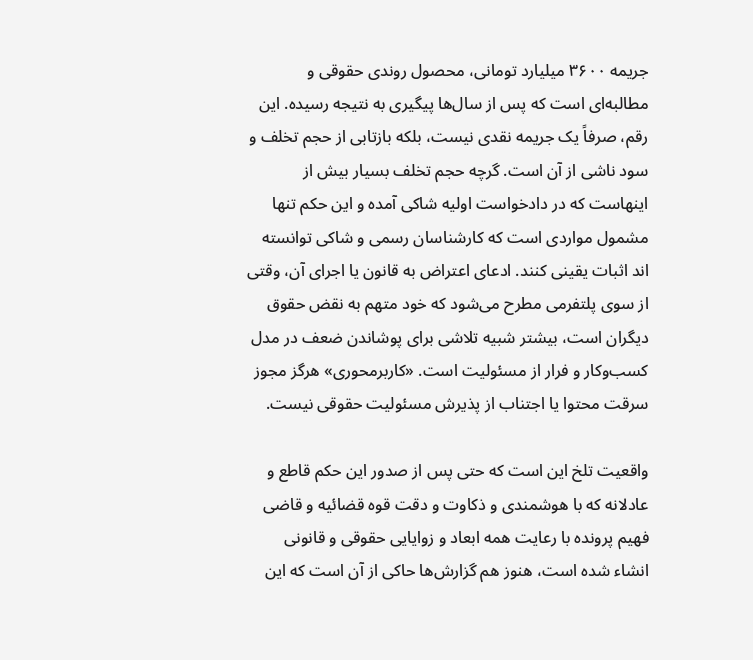جریمه ۳۶۰۰ میلیارد تومانی، محصول روندی حقوقی و مطالبه‌ای است که پس از سال‌ها پیگیری به نتیجه رسیده. این رقم، صرفاً یک جریمه نقدی نیست، بلکه بازتابی از حجم تخلف و سود ناشی از آن است. گرچه حجم تخلف بسیار بیش از اینهاست که در دادخواست اولیه شاکی آمده و این حکم تنها مشمول مواردی است که کارشناسان رسمی و شاکی توانسته اند اثبات یقینی کنند. ادعای اعتراض به قانون یا اجرای آن، وقتی از سوی پلتفرمی مطرح می‌شود که خود متهم به نقض حقوق دیگران است، بیشتر شبیه تلاشی برای پوشاندن ضعف در مدل کسب‌وکار و فرار از مسئولیت است. «کاربرمحوری» هرگز مجوز سرقت محتوا یا اجتناب از پذیرش مسئولیت حقوقی نیست.

واقعیت تلخ این است که حتی پس از صدور این حکم قاطع و عادلانه که با هوشمندی و ذکاوت و دقت قوه قضائیه و قاضی فهیم پرونده با رعایت همه ابعاد و زوایایی حقوقی و قانونی انشاء شده است، هنوز هم گزارش‌ها حاکی از آن است که این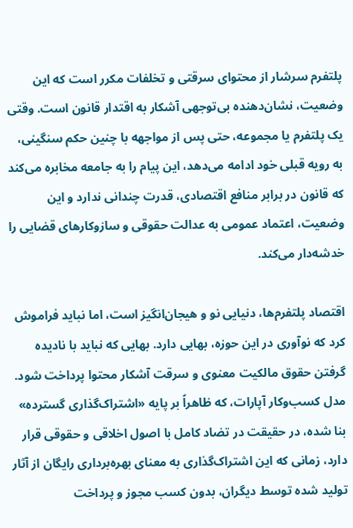پلتفرم سرشار از محتوای سرقتی و تخلفات مکرر است که این وضعیت، نشان‌دهنده بی‌توجهی آشکار به اقتدار قانون است. وقتی یک پلتفرم یا مجموعه، حتی پس از مواجهه با چنین حکم سنگینی، به رویه قبلی خود ادامه می‌دهد، این پیام را به جامعه مخابره می‌کند که قانون در برابر منافع اقتصادی، قدرت چندانی ندارد و این وضعیت، اعتماد عمومی به عدالت حقوقی و سازوکارهای قضایی را خدشه‌دار می‌کند.

اقتصاد پلتفرم‌ها، دنیایی نو و هیجان‌انگیز است، اما نباید فراموش کرد که نوآوری در این حوزه، بهایی دارد. بهایی که نباید با نادیده گرفتن حقوق مالکیت معنوی و سرقت آشکار محتوا پرداخت شود. مدل کسب‌وکار آپارات، که ظاهراً بر پایه «اشتراک‌گذاری گسترده» بنا شده، در حقیقت در تضاد کامل با اصول اخلاقی و حقوقی قرار دارد، زمانی که این اشتراک‌گذاری به معنای بهره‌برداری رایگان از آثار تولید شده توسط دیگران، بدون کسب مجوز و پرداخت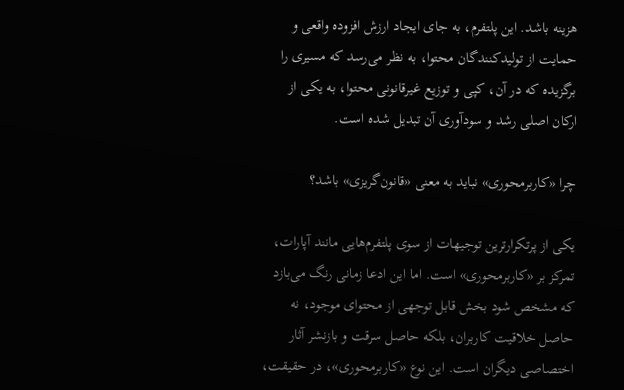هزینه باشد. این پلتفرم، به جای ایجاد ارزش افزوده واقعی و حمایت از تولیدکنندگان محتوا، به نظر می‌رسد که مسیری را برگزیده که در آن، کپی و توزیع غیرقانونی محتوا، به یکی از ارکان اصلی رشد و سودآوری آن تبدیل شده است.

چرا «کاربرمحوری» نباید به معنی «قانون‌گریزی» باشد؟

یکی از پرتکرارترین توجیهات از سوی پلتفرم‌هایی مانند آپارات، تمرکز بر «کاربرمحوری» است. اما این ادعا زمانی رنگ می‌بازد که مشخص شود بخش قابل توجهی از محتوای موجود، نه حاصل خلاقیت کاربران، بلکه حاصل سرقت و بازنشر آثار اختصاصی دیگران است. این نوع «کاربرمحوری»، در حقیقت،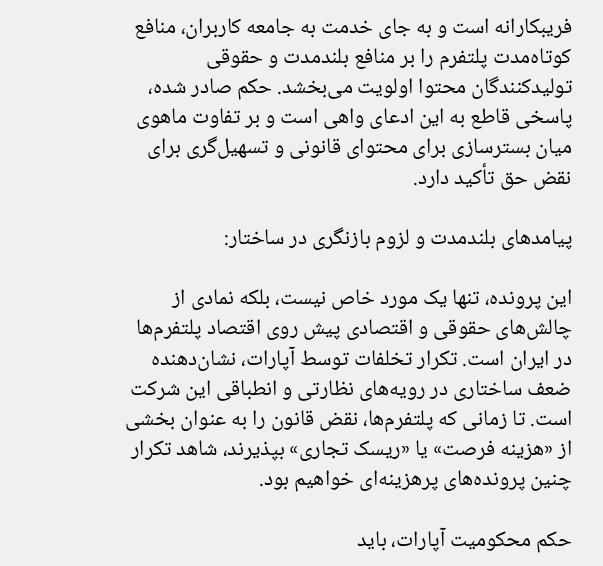فریبکارانه است و به جای خدمت به جامعه کاربران، منافع کوتاه‌مدت پلتفرم را بر منافع بلندمدت و حقوقی تولیدکنندگان محتوا اولویت می‌بخشد. حکم صادر شده، پاسخی قاطع به این ادعای واهی است و بر تفاوت ماهوی میان بسترسازی برای محتوای قانونی و تسهیل‌گری برای نقض حق تأکید دارد.

پیامدهای بلندمدت و لزوم بازنگری در ساختار:

این پرونده، تنها یک مورد خاص نیست، بلکه نمادی از چالش‌های حقوقی و اقتصادی پیش روی اقتصاد پلتفرم‌ها در ایران است. تکرار تخلفات توسط آپارات، نشان‌دهنده ضعف ساختاری در رویه‌های نظارتی و انطباقی این شرکت است. تا زمانی که پلتفرم‌ها، نقض قانون را به عنوان بخشی از «هزینه فرصت» یا «ریسک تجاری» بپذیرند، شاهد تکرار چنین پرونده‌های پرهزینه‌ای خواهیم بود.

حکم محکومیت آپارات، باید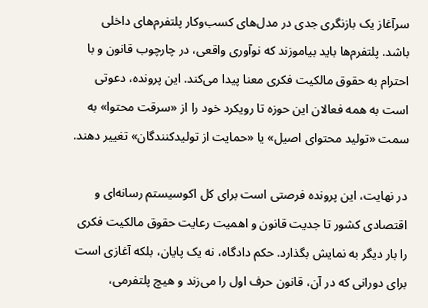سرآغاز یک بازنگری جدی در مدل‌های کسب‌وکار پلتفرم‌های داخلی باشد. پلتفرم‌ها باید بیاموزند که نوآوری واقعی، در چارچوب قانون و با احترام به حقوق مالکیت فکری معنا پیدا می‌کند. این پرونده، دعوتی است به همه فعالان این حوزه تا رویکرد خود را از «سرقت محتوا» به سمت «تولید محتوای اصیل» یا «حمایت از تولیدکنندگان» تغییر دهند.

در نهایت، این پرونده فرصتی است برای کل اکوسیستم رسانه‌ای و اقتصادی کشور تا جدیت قانون و اهمیت رعایت حقوق مالکیت فکری را بار دیگر به نمایش بگذارد. حکم دادگاه، نه یک پایان، بلکه آغازی است برای دورانی که در آن، قانون حرف اول را می‌زند و هیچ پلتفرمی،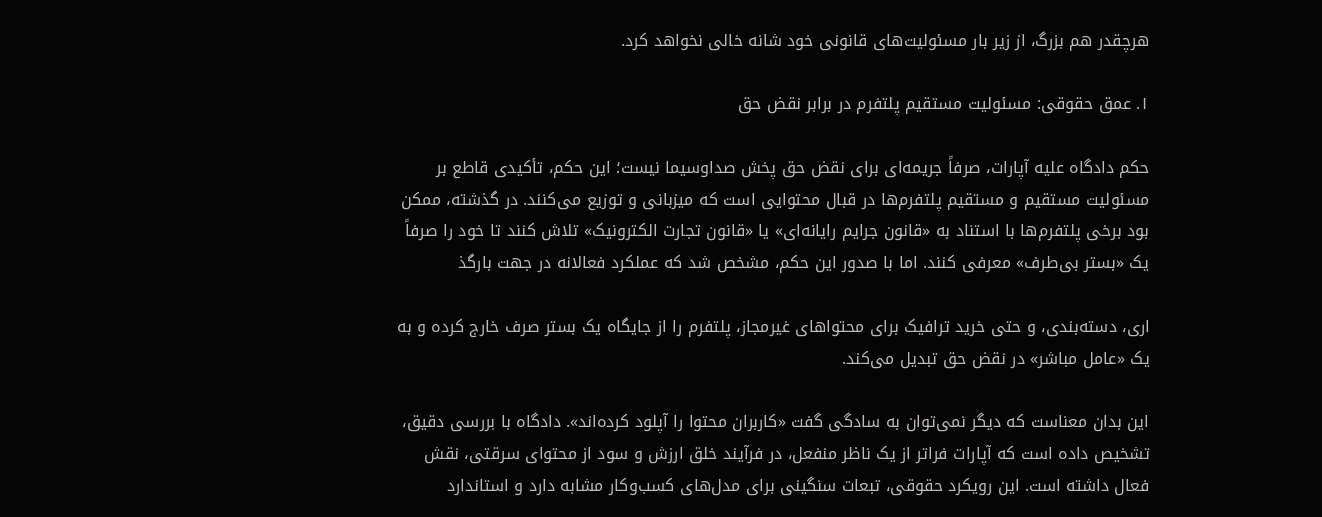هرچقدر هم بزرگ، از زیر بار مسئولیت‌های قانونی خود شانه خالی نخواهد کرد.

۱. عمق حقوقی: مسئولیت مستقیم پلتفرم در برابر نقض حق

حکم دادگاه علیه آپارات، صرفاً جریمه‌ای برای نقض حق پخش صداوسیما نیست؛ این حکم، تأکیدی قاطع بر مسئولیت مستقیم و مستقیم پلتفرم‌ها در قبال محتوایی است که میزبانی و توزیع می‌کنند. در گذشته، ممکن بود برخی پلتفرم‌ها با استناد به «قانون جرایم رایانه‌ای» یا «قانون تجارت الکترونیک» تلاش کنند تا خود را صرفاً یک «بستر بی‌طرف» معرفی کنند. اما با صدور این حکم، مشخص شد که عملکرد فعالانه در جهت بارگذ

اری، دسته‌بندی، و حتی خرید ترافیک برای محتواهای غیرمجاز، پلتفرم را از جایگاه یک بستر صرف خارج کرده و به یک «عامل مباشر» در نقض حق تبدیل می‌کند.

این بدان معناست که دیگر نمی‌توان به سادگی گفت «کاربران محتوا را آپلود کرده‌اند». دادگاه با بررسی دقیق، تشخیص داده است که آپارات فراتر از یک ناظر منفعل، در فرآیند خلق ارزش و سود از محتوای سرقتی، نقش فعال داشته است. این رویکرد حقوقی، تبعات سنگینی برای مدل‌های کسب‌وکار مشابه دارد و استاندارد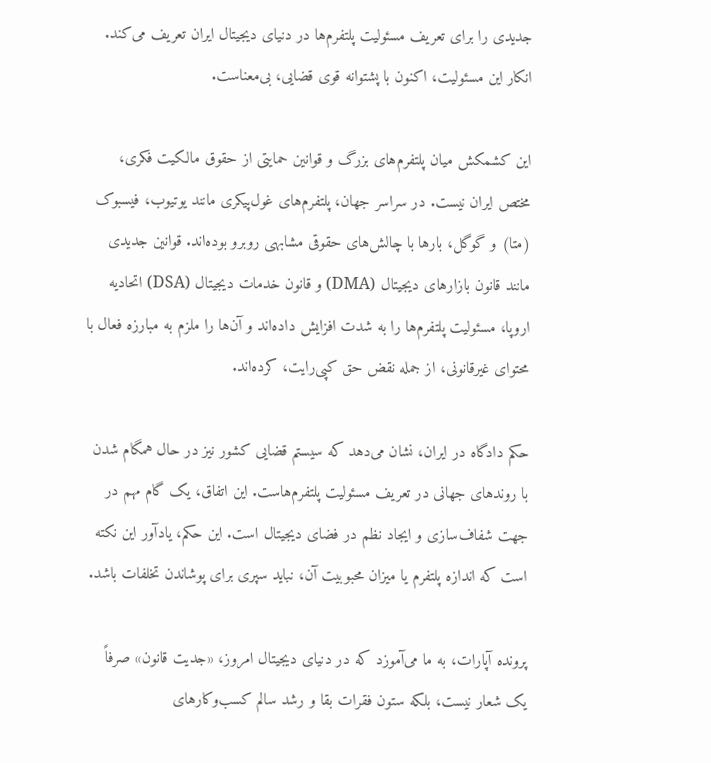جدیدی را برای تعریف مسئولیت پلتفرم‌ها در دنیای دیجیتال ایران تعریف می‌کند. انکار این مسئولیت، اکنون با پشتوانه قوی قضایی، بی‌معناست.

این کشمکش میان پلتفرم‌های بزرگ و قوانین حمایتی از حقوق مالکیت فکری، مختص ایران نیست. در سراسر جهان، پلتفرم‌های غول‌پیکری مانند یوتیوب، فیسبوک (متا) و گوگل، بارها با چالش‌های حقوقی مشابهی روبرو بوده‌اند. قوانین جدیدی مانند قانون بازارهای دیجیتال (DMA) و قانون خدمات دیجیتال (DSA) اتحادیه اروپا، مسئولیت پلتفرم‌ها را به شدت افزایش داده‌اند و آن‌ها را ملزم به مبارزه فعال با محتوای غیرقانونی، از جمله نقض حق کپی‌رایت، کرده‌اند.

حکم دادگاه در ایران، نشان می‌دهد که سیستم قضایی کشور نیز در حال همگام شدن با روندهای جهانی در تعریف مسئولیت پلتفرم‌هاست. این اتفاق، یک گام مهم در جهت شفاف‌سازی و ایجاد نظم در فضای دیجیتال است. این حکم، یادآور این نکته است که اندازه پلتفرم یا میزان محبوبیت آن، نباید سپری برای پوشاندن تخلفات باشد.

پرونده آپارات، به ما می‌آموزد که در دنیای دیجیتال امروز، «جدیت قانون» صرفاً یک شعار نیست، بلکه ستون فقرات بقا و رشد سالم کسب‌وکارهای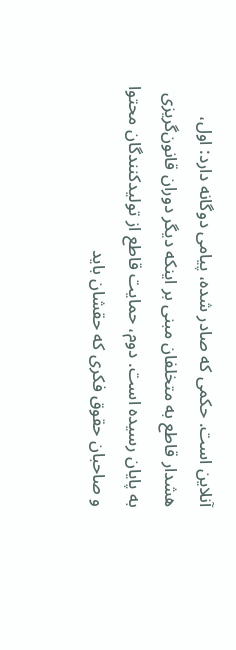آنلاین است. حکمی که صادر شده، پیامی دوگانه دارد: اول، هشدار قاطع به متخلفان مبنی بر اینکه دیگر دوران قانون‌گریزی به پایان رسیده است. دوم، حمایت قاطع از تولیدکنندگان محتوا و صاحبان حقوق فکری که حقشان باید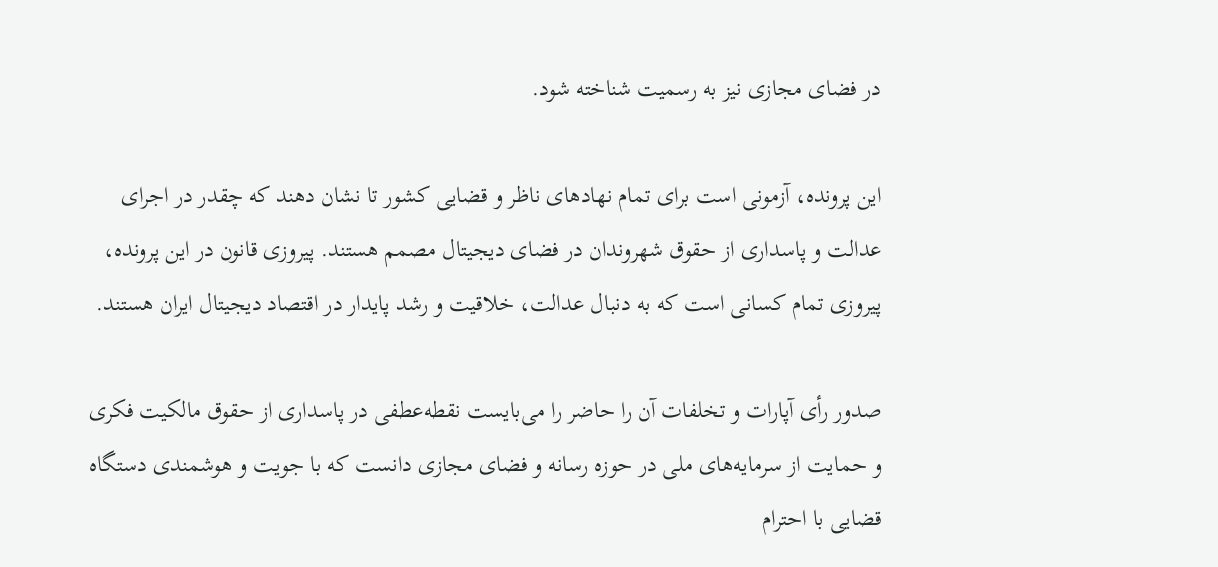در فضای مجازی نیز به رسمیت شناخته شود.

این پرونده، آزمونی است برای تمام نهادهای ناظر و قضایی کشور تا نشان دهند که چقدر در اجرای عدالت و پاسداری از حقوق شهروندان در فضای دیجیتال مصمم هستند. پیروزی قانون در این پرونده، پیروزی تمام کسانی است که به دنبال عدالت، خلاقیت و رشد پایدار در اقتصاد دیجیتال ایران هستند.

صدور رأی آپارات و تخلفات آن را حاضر را می‌بایست نقطه‌عطفی در پاسداری از حقوق مالکیت فکری و حمایت از سرمایه‌های ملی در حوزه رسانه و فضای مجازی دانست که با جویت و هوشمندی دستگاه قضایی با احترام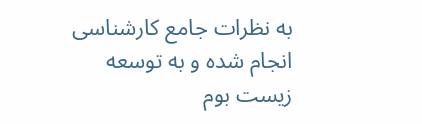به نظرات جامع کارشناسی انجام شده و به توسعه زیست بوم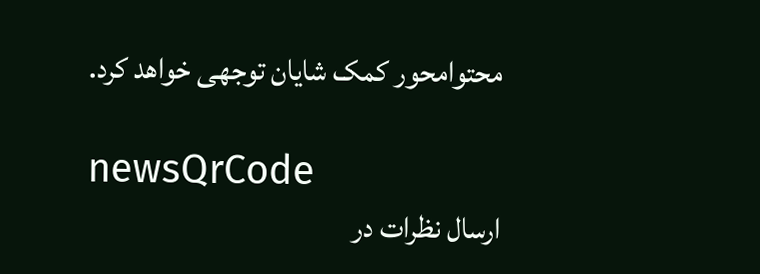محتوامحور کمک شایان توجهی خواهد کرد.

newsQrCode
ارسال نظرات در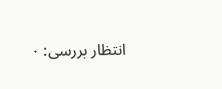انتظار بررسی: ۰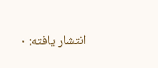انتشار یافته: ۰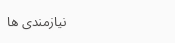نیازمندی ها